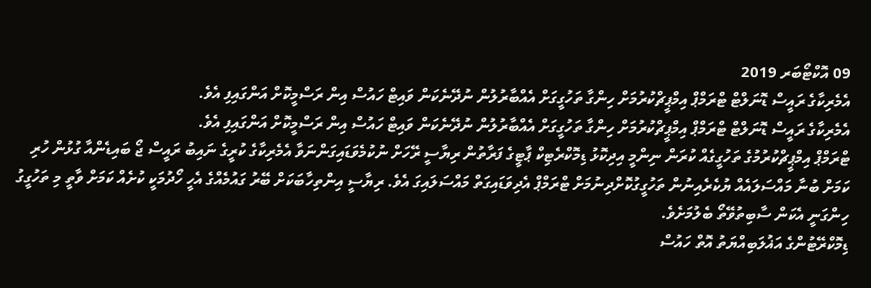09 އޮކްޓޯބަރ 2019
އެމެރިކާގެ ރައީސް ޑޮނަލްޓް ޓްރަމްޕް އިމްޕީޗްކުރުމަށް ހިންގާ ތަހުގީގަށް އެއްބާރުލުން ނުދޭނެކަން ވައިޓް ހައުސް އިން ރަސްމީކޮށް އަންގައިފި އެވެ.
އެމެރިކާގެ ރައީސް ޑޮނަލްޓް ޓްރަމްޕް އިމްޕީޗްކުރުމަށް ހިންގާ ތަހުގީގަށް އެއްބާރުލުން ނުދޭނެކަން ވައިޓް ހައުސް އިން ރަސްމީކޮށް އަންގައިފި އެވެ.
ޓްރަމްޕް އިމްޕީޗްކުރުމުގެ ތަހުގީގެއް ކުރަން ނިންމީ އިދިކޮޅު ޑިމޮކްރެޓިކް ޕާޓީގެ ފަރާތުން ރިޔާސީ ރޭހަށް ނުކުމެވަޑައިގަންނަވާ އެމެރިކާގެ ކުރީގެ ނައިބު ރައީސް ޖޯ ބައިޑެންއާ ގުޅުން ހުރި ކަމަށް ބުނާ މައްސަލައެއް ޔުކެރެއިނުން ތަހުގީގުކޮށްދިނުމަށް ޓްރަމްޕް އެދިވަޑައިގަތް މައްސަލައިގަ އެވެ. ރިޔާސީ އިންތިހާބަކަށް ބޭރު ގައުމެއްގެ އެހީ ހޯދުމަކީ ކުށެއް ކަމަށް ވާތީ މި ތަހުގީގު ހިންގަނީ އެކަން ސާބިތުވޭތޯ ބެލުމަށެވެ.
ޑިމޮކްރޭޓުންގެ އަޣުލަބިއްޔަތު އޮތް ހައުސް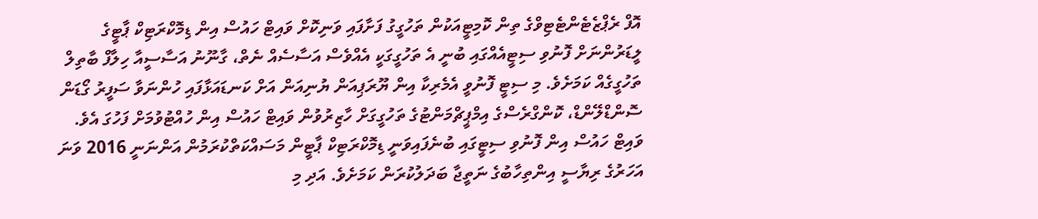އޮފް ރެޕްޒެޓެންޓެޓިވްގެ ތިން ކޮމިޓީއަކުން ތަހުގީގު ފަށާފައި ވަނިކޮށް ވައިޓް ހައުސް އިން ޑިމޮކްރަޓިކް ޕާޓީގެ ލީޑަރުންނަށް ފޮނުވި ސިޓީއެއްގައި ބުނީ އެ ތަހުގީގަކީ އެއްވެސް އަސާސެއް ނެތް، ގާނޫނު އަސާސީއާ ހިލާފް ބާތިލް ތަހުގީގެއް ކަމަށެވެ. މި ސިޓީ ފޮނުވީ އެމެރިކާ އިން ޔޫރަޕިއަން ޔުނިއަން އަށް ކަނޑައަޅާފައި ހުންނަވާ ސަފީރު ގޯޑަން ސޮންޑްލޭންޑް، ކޮންގްރެސްގެ އިމްޕީޗްމަންޓުގެ ތަހުގީގަށް ހާޒިރުވުން ވައިޓް ހައުސް އިން ހުއްޓުވުމަށް ފަހުގަ އެވެ.
ވައިޓް ހައުސް އިން ފޮނުވި ސިޓީގައި ބުނެފައިވަނީ ޑިމޮކްރަޓިކް ޕާޓީން މަސައްކަތްކުރަމުން އަންނަނީ 2016 ވަނަ އަހަރުގެ ރިޔާސީ އިންތިހާބުގެ ނަތީޖާ ބަދަލުކުރަން ކަމަށެވެ. އަދި މި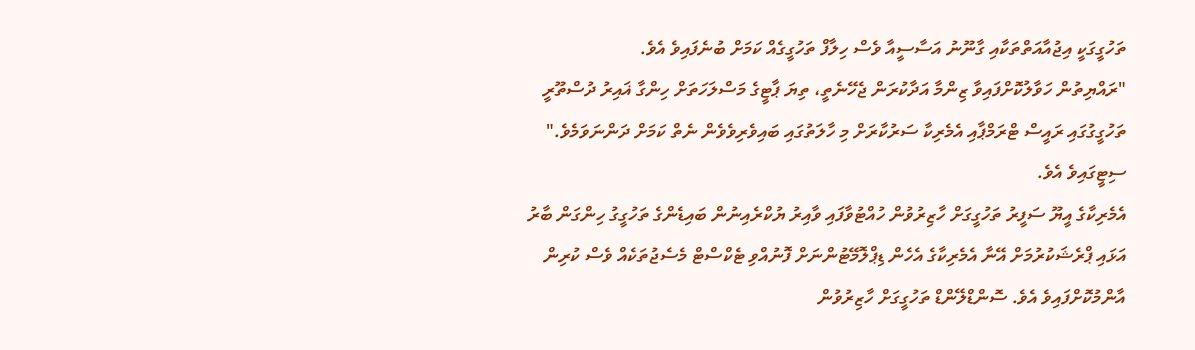ތަހުގީގަކީ އިޖުއާއަތްތަކާއި ގާނޫނު އަސާސީއާ ވެސް ހިލާފް ތަހުގީގެއް ކަމަށް ބުނެފައިވެ އެވެ.
"ރައްޔިތުން ހަވާލުކޮށްފައިވާ ޒިންމާ އަދާކުރަން ޖެހޭނެތީ، ތިޔަ ޕާޓީގެ މަސްލަހަތަށް ހިންގާ ޣައިރު ދުސްތޫރީ ތަހުގީގުގައި ރައީސް ޓްރަމްޕާއި އެމެރިކާ ސަރުކާރަށް މި ހާލަތުގައި ބައިވެރިވެވެން ނެތް ކަމަށް ދަންނަވަމެވެ." ސިޓީގައިވެ އެވެ.
އެމެރިކާގެ އީޔޫ ސަފީރު ތަހުގީގަށް ހާޒިރުވުން ހުއްޓުވާފައި ވާއިރު ޔުކްރެއިނުން ބައިޑެންގެ ތަހުގީގު ހިންގަން ބާރު އަޅައި ޕްރެޝަކުރުމަށް އޭނާ އެމެރިކާގެ އެހެން ޑިޕްލޮމޭޓުންނަށް ފޮނުއްވި ޓެކްސްޓް މެސެޖުތަކެއް ވެސް ކުރިން އާންމުކޮށްފައިވެ އެވެ. ސޮންޑްލޭންޑް ތަހުގީގަށް ހާޒިރުވުން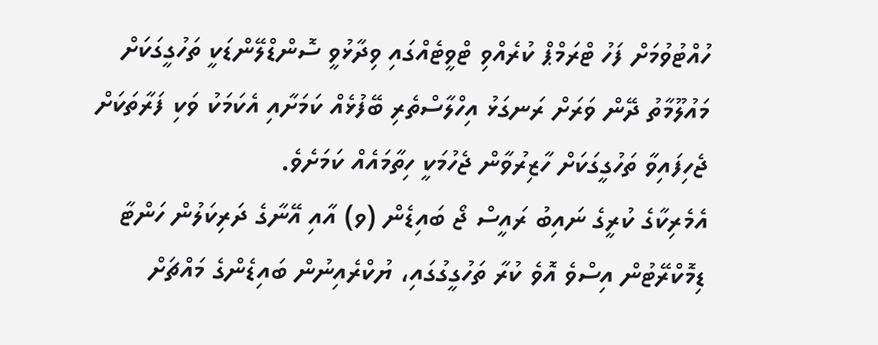ހުއްޓުވުމަށް ފަހު ޓްރަމްޕް ކުރެއްވި ޓްވީޓެއްގައި ވިދާޅުވީ ސޮންޑްލޭންޑަކީ ތަހުގީގަކަށް މައުލޫމާތު ދޭން ވަރަށް ރަނގަޅު އިހްލާސްތެރި ބޭފުޅެއް ކަމަށާއި އެކަމަކު ވަކި ފަރާތަކަށް ޖެހިފައިވާ ތަހުގީގަކަށް ހާޒިރުވާން ޖެހުމަކީ ހިތާމައެއް ކަމަށެވެ.
އެމެރިކާގެ ކުރީގެ ނައިބު ރައީސް ޖޯ ބައިޑެން (ވ) އާއި އޭނާގެ ދަރިކަލުން ހަންޓާ
ޑިމޮކްރޭޓުން އިސްވެ އޮވެ ކުރާ ތަހުގީގުގައި، ޔުކްރެއިނުން ބައިޑެންގެ މައްޗަށް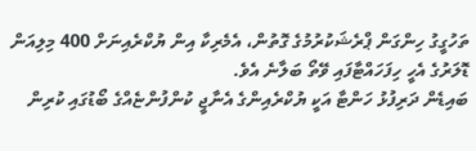ތަހުގީގު ހިންގަން ޕްރެޝަކުރުމުގެ ގޮތުން، އެމެރިކާ އިން ޔުކްރެއިނަށް 400 މިލިއަން ޑޮލަރުގެ އެހީ ހިފަހައްޓާފައި ވޭތޯ ބަލާނެ އެވެ.
ބައިޑެން ދަރިފުޅު ހަންޓާ އަކީ ޔުކްރެއިންގެ އެނާޖީ ކުންފުންޏެއްގެ ބޯޑުގައި ކުރިން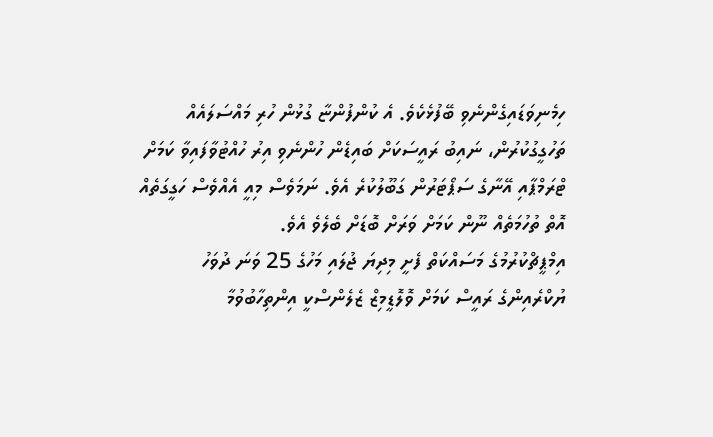ހިމެނިވަޑައިގެންނެވި ބޭފުޅެކެވެ. އެ ކުންފުންޏާ ގުޅުން ހުރި މައްސަލައެއް ތަހުގީގުކުރުން، ނައިބު ރައީސަކަށް ބައިޑެން ހުންނެވި އިރު ހުއްޓުވާފައިވާ ކަމަށް ޓްރަމްޕާއި އޭނާގެ ސަޕޯޓަރުން ގަބޫލުކުރެ އެވެ. ނަމަވެސް މިއީ އެއްވެސް ހަގީގަތެއް އޮތް ތުހުމަތެއް ނޫން ކަމަށް ވަރަށް ބޮޑަށް ބެލެވެ އެވެ.
އިމްޕީޗްކުރުމުގެ މަސައްކަތް ފެށީ މިދިޔަ ޖުލައި މަހުގެ 25 ވަނަ ދުވަހު ޔުކްރެއިންގެ ރައީސް ކަމަށް ވޮލޮޑީމިޒް ޒެލެންސްކީ އިންތިހާބުވުމާ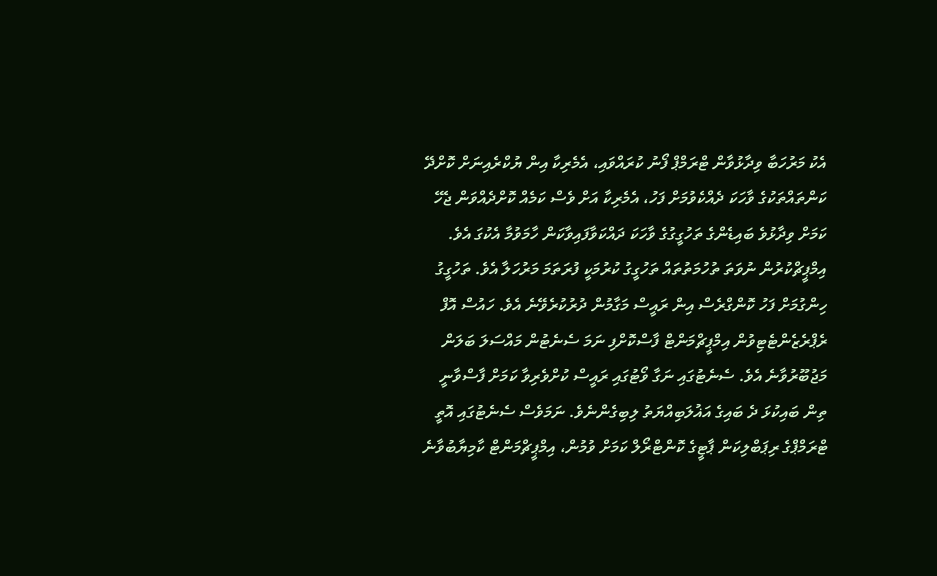އެކު މަރުހަބާ ވިދާޅުވާން ޓްރަމްޕް ފޯނު ކުރައްވައި، އެމެރިކާ އިން ޔުކްރެއިނަށް ކޮށްދޭ ކަންތައްތަކުގެ ވާހަކަ ދެއްކެވުމަށް ފަހު، އެމެރިކާ އަށް ވެސް ކަމެއް ކޮށްދެއްވަން ޖެހޭ ކަމަށް ވިދާޅުވެ ބައިޑެންގެ ތަހުގީގުގެ ވާހަކަ ދައްކަވާފައިވާކަން ހާމަވުމާ އެކުގަ އެވެ.
އިމްޕީޗްކުރުން ނުވަތަ ތުހުމަތުތައް ތަހުގީގު ކުރުމަކީ ފުރަތަމަ މަރުހަލާ އެވެ. ތަހުގީގު ހިންގުމަށް ފަހު ކޮންގްރެސް އިން ރައީސް މަގާމުން ދުރުކުރެވޭނެ އެވެ. ހައުސް އޮފް ރެޕްރެޒެންޓެޓިވުން އިމްޕީޗްމަންޓް ފާސްކޮށްފި ނަމަ ސެނެޓުން މައްސަލަ ބަލަން މަޖުބޫރުވާނެ އެވެ. ސެނެޓުގައި ނަގާ ވޯޓުގައި ރައީސް ކުށްވެރިވާ ކަމަށް ފާސްވާނީ ތިން ބައިކުޅަ ދެ ބައިގެ އަޣުލަބިއްޔަތު ލިބިގެންނެވެ. ނަމަވެސް ސެނެޓުގައި އޮތީ ޓްރަމްޕްގެ ރިޕަބްލިކަން ޕާޓީގެ ކޮންޓްރޯލް ކަމަށް ވުމުން، އިމްޕީޗްމަންޓް ކާމިޔާބުވާނެ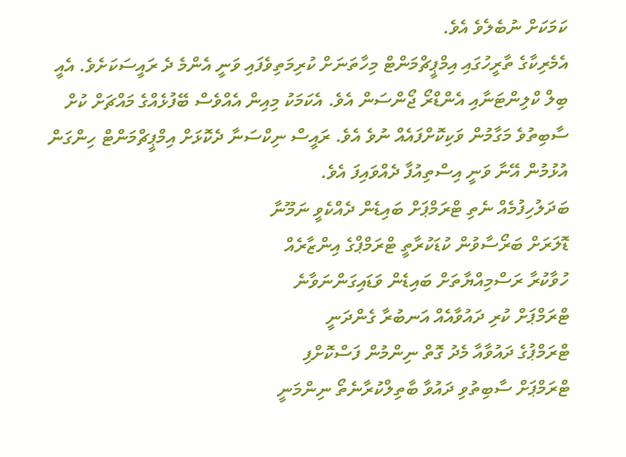ކަމަކަށް ނުބެލެވެ އެވެ.
އެމެރިކާގެ ތާރީހުގައި އިމްޕީޗްމަންޓް މިހާތަނަށް ކުރިމަތިވެފައި ވަނީ އެންމެ ދެ ރައީސަކަށެވެ. އެއީ ބިލް ކްލިންޓަނާއި އެންޑްރޯ ޖޯންސަން އެވެ. އެކަމަކު މިއިން އެއްވެސް ބޭފުޅެއްގެ މައްޗަށް ކުށް ސާބިތުވެ މަގާމުން ވަކިކޮށްފައެއް ނުވެ އެވެ. ރައީސް ނިކްސަނާ ދެކޮޅަށް އިމްޕީޗްމަންޓް ހިންގަން އުޅުމުން އޭނާ ވަނީ އިސްތިއުފާ ދެއްވައިފަ އެވެ.
ބަދަލުހިފުމެއް ނެތި ޓްރަމްޕަށް ބައިޑެން ދެއްކެވީ ނަމޫނާ
ޑޮލަރަށް ބަރޯސާވުން ކުޑަކުރާތީ ޓްރަމްޕްގެ އިންޒާރެއް
ހުވާކުރާ ރަސްމިއްޔާތަށް ބައިޑެން ވަޑައިގަންނަވާނެ
ޓްރަމްޕަށް ކުރި ދައުވާއެއް އަނބުރާ ގެންދަނީ
ޓްރަމްޕުގެ ދައުވާއާ މެދު ގޮތް ނިންމުން ފަސްކޮށްފި
ޓްރަމްޕަށް ސާބިތުވި ދައުވާ ބާތިލްކުރާނެތޯ ނިންމަނީ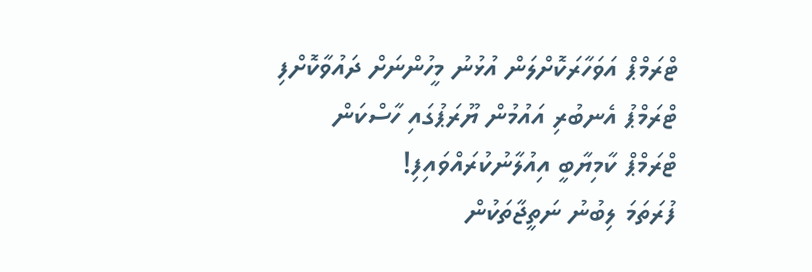ޓްރަމްޕް އަވަހާރަކޮށްލަން އުޅުނު މީހުންނަށް ދައުވާކޮށްފި
ޓްރަމްޕު އެނބުރި އައުމުން ޔޫރަޕުގައި ހާސްކަން
ޓްރަމްޕް ކާމިޔާބީ އިއުލާނުކުރައްވައިފި!
ފުރަތަމަ ލިބުނު ނަތީޖާތަކުން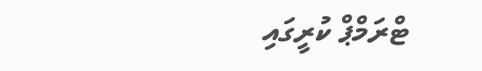ޓްރަމްޕް ކުރީގައި